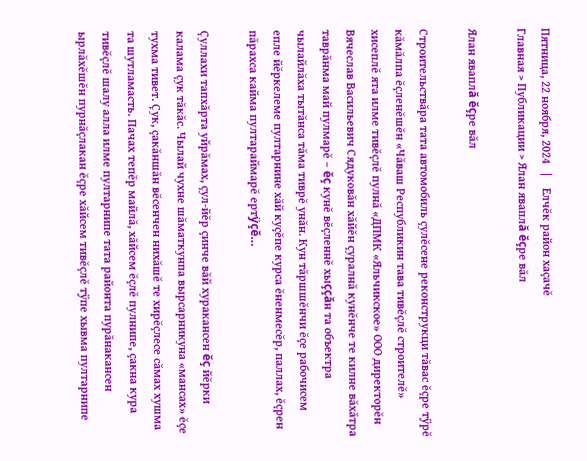Пятница, 22 ноября, 2024   |    Елчĕк район хаçачĕ
Главная > Публикации > Ялан яваплă ĕçре вăл

Ялан яваплă ĕçре вăл

Строительствăра тата автомобиль çулĕсене реконструкци тăвас ĕçре тÿрĕ кăмăлпа ĕçленĕшĕн «Чăваш Республикин тава тивĕçлĕ строителĕ» хисеплĕ ята илме тивĕçлĕ пулнă «ДПМК «Яльчикское» ООО директорĕн Вячеслав Васильевич Сядуковăн хăйĕн çуралнă кунĕнче те килне вăхăтра таврăнма май пулмарĕ – ĕç кунĕ вĕçленнĕ хыççăн та объектра чылайлăха тытăнса тăма тиврĕ унăн. Кун тăршшĕнчи ĕçе рабочисем епле йĕркелеме пултарнине хăй куçĕпе курса ĕненмесĕр, паллах, ĕçрен пăрахса кайма пултараймарĕ ертÿçĕ…

Çуллахи тапхăрта уйрăмах, çул-йĕр çинче вăй хуракансен ĕç йĕрки калама çук тăкăс. Чылай чухне шăматкунпа вырсарникуна «мансах» ĕçе тухма тивет. Çук, çакăншăн вĕсенчен нихăшĕ те хирĕçлесе сăмах хушма та шутламасть. Пачах тепĕр майлă, хăйсем ĕçлĕ пулнипе, çакна кура тивĕçлĕ шалу алла илме пултарнипе тата районта пурăнакансен ырлăхĕшĕн пурнăçлакан ĕçре хăйсем тивĕçлĕ тÿпе хывма пултарнипе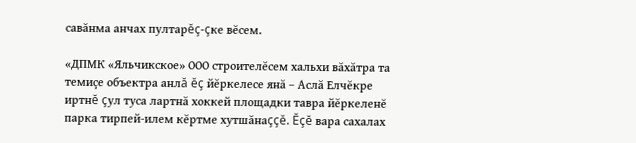савăнма анчах пултарĕç-çке вĕсем.

«ДПМК «Яльчикское» ООО строителĕсем хальхи вăхăтра та темиçе объектра анлă ĕç йĕркелесе янă – Аслă Елчĕкре иртнĕ çул туса лартнă хоккей площадки тавра йĕркеленĕ парка тирпей-илем кĕртме хутшăнаççĕ. Ĕçĕ вара сахалах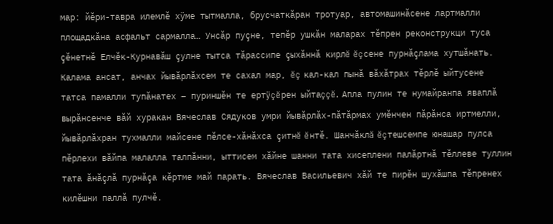мар: йĕри-тавра илемлĕ хÿме тытмалла, брусчаткăран тротуар, автомашинăсене лартмалли площадкăна асфальт сармалла… Унсăр пуçне, тепĕр ушкăн маларах тĕпрен реконструкци туса çĕнетнĕ Елчĕк-Курнавăш çулне тытса тăрассипе çыхăннă кирлĕ ĕçсене пурнăçлама хутшăнать. Калама ансат, анчах йывăрлăхсем те сахал мар, ĕç кал-кал пынă вăхăтрах тĕрлĕ ыйтусене татса памалли тупăнатех – пуриншĕн те ертÿçĕрен ыйтаççĕ. Апла пулин те нумайранпа яваплă вырăнсенче вăй хуракан Вячеслав Сядуков умри йывăрлăх-пăтăрмах умĕнчен пăрăнса иртмелли, йывăрлăхран тухмалли майсене пĕлсе-хăнăхса çитнĕ ĕнтĕ. Шанчăклă ĕçтешсемпе юнашар пулса пĕрлехи вăйпа малалла талпăнни, ыттисем хăйне шанни тата хисеплени палăртнă тĕллеве туллин тата ăнăçлă пурнăçа кĕртме май парать. Вячеслав Васильевич хăй те пирĕн шухăшпа тĕпренех килĕшни паллă пулчĕ.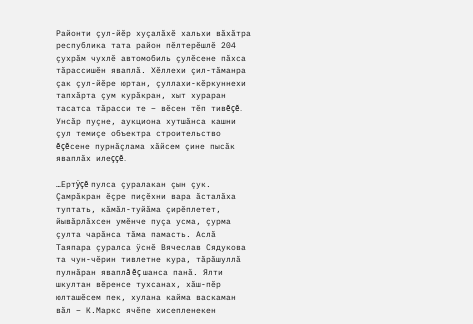Районти çул-йĕр хуçалăхĕ хальхи вăхăтра республика тата район пĕлтерĕшлĕ 204 çухрăм чухлĕ автомобиль çулĕсене пăхса тăрассишĕн яваплă. Хĕллехи çил-тăманра çак çул-йĕре юртан, çуллахи-кĕркуннехи тапхăрта çум курăкран, хыт хураран тасатса тăрасси те – вĕсен тĕп тивĕçĕ. Унсăр пуçне, аукциона хутшăнса кашни çул темиçе объектра строительство ĕçĕсене пурнăçлама хăйсем çине пысăк яваплăх илеççĕ.

…Ертÿçĕ пулса çуралакан çын çук. Çамрăкран ĕçре пиçĕхни вара ăсталăха туптать, кăмăл-туйăма çирĕплетет, йывăрлăхсен умĕнче пуçа усма, çурма çулта чарăнса тăма памасть. Аслă Таяпара çуралса ÿснĕ Вячеслав Сядукова та чун-чĕрин тивлетне кура, тăрăшуллă пулнăран яваплă ĕç шанса панă. Ялти шкултан вĕренсе тухсанах, хăш-пĕр юлташĕсем пек, хулана кайма васкаман вăл – К.Маркс ячĕпе хисепленекен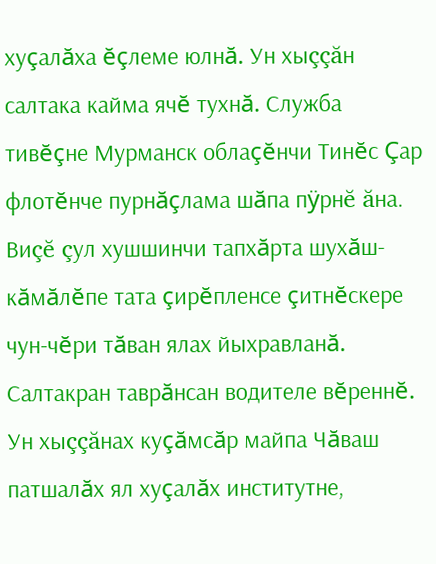хуçалăха ĕçлеме юлнă. Ун хыççăн салтака кайма ячĕ тухнă. Служба тивĕçне Мурманск облаçĕнчи Тинĕс Çар флотĕнче пурнăçлама шăпа пÿрнĕ ăна. Виçĕ çул хушшинчи тапхăрта шухăш-кăмăлĕпе тата çирĕпленсе çитнĕскере чун-чĕри тăван ялах йыхравланă. Салтакран таврăнсан водителе вĕреннĕ. Ун хыççăнах куçăмсăр майпа Чăваш патшалăх ял хуçалăх институтне,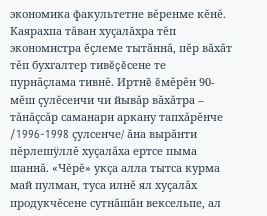экономика факультетне вĕренме кĕнĕ. Каярахпа тăван хуçалăхра тĕп экономистра ĕçлеме тытăннă, пĕр вăхăт тĕп бухгалтер тивĕçĕсене те пурнăçлама тивнĕ. Иртнĕ ĕмĕрĕн 90-мĕш çулĕсенчи чи йывăр вăхăтра – тăнăçсăр саманари аркану тапхăрĕнче /1996-1998 çулсенче/ ăна вырăнти пĕрлешÿллĕ хуçалăха ертсе пыма шаннă. «Чĕрĕ» укçа алла тытса курма май пулман, туса илнĕ ял хуçалăх продукчĕсене сутнăшăн вексельпе, ал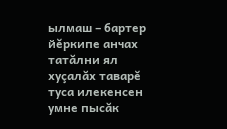ылмаш – бартер йĕркипе анчах татăлни ял хуçалăх таварĕ туса илекенсен умне пысăк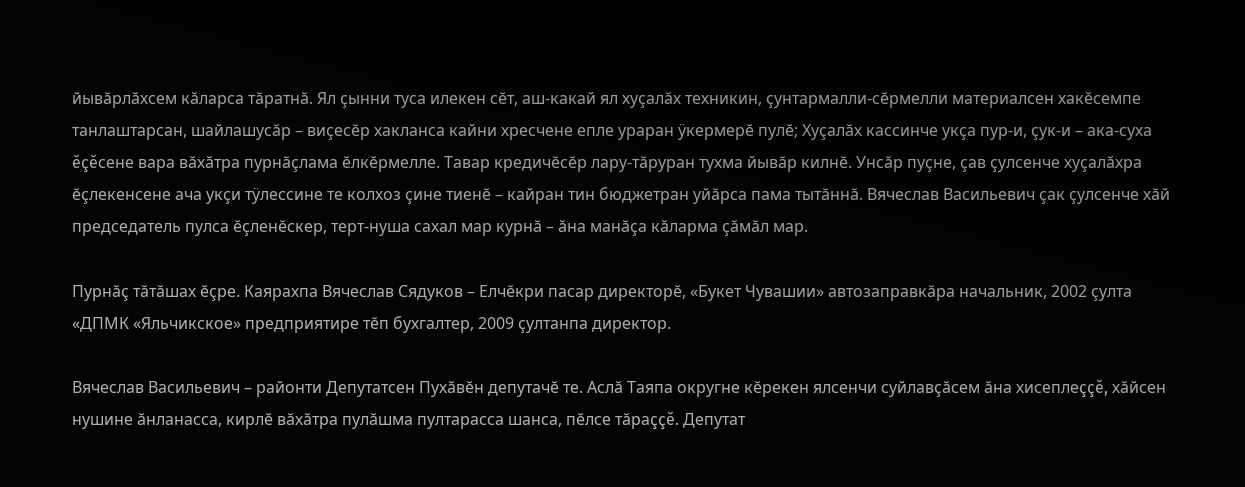йывăрлăхсем кăларса тăратнă. Ял çынни туса илекен сĕт, аш-какай ял хуçалăх техникин, çунтармалли-сĕрмелли материалсен хакĕсемпе танлаштарсан, шайлашусăр – виçесĕр хакланса кайни хресчене епле ураран ÿкермерĕ пулĕ; Хуçалăх кассинче укçа пур-и, çук-и – ака-суха ĕçĕсене вара вăхăтра пурнăçлама ĕлкĕрмелле. Тавар кредичĕсĕр лару-тăруран тухма йывăр килнĕ. Унсăр пуçне, çав çулсенче хуçалăхра ĕçлекенсене ача укçи тÿлессине те колхоз çине тиенĕ – кайран тин бюджетран уйăрса пама тытăннă. Вячеслав Васильевич çак çулсенче хăй председатель пулса ĕçленĕскер, терт-нуша сахал мар курнă – ăна манăçа кăларма çăмăл мар.

Пурнăç тăтăшах ĕçре. Каярахпа Вячеслав Сядуков – Елчĕкри пасар директорĕ, «Букет Чувашии» автозаправкăра начальник, 2002 çулта «ДПМК «Яльчикское» предприятире тĕп бухгалтер, 2009 çултанпа директор.

Вячеслав Васильевич – районти Депутатсен Пухăвĕн депутачĕ те. Аслă Таяпа округне кĕрекен ялсенчи суйлавçăсем ăна хисеплеççĕ, хăйсен нушине ăнланасса, кирлĕ вăхăтра пулăшма пултарасса шанса, пĕлсе тăраççĕ. Депутат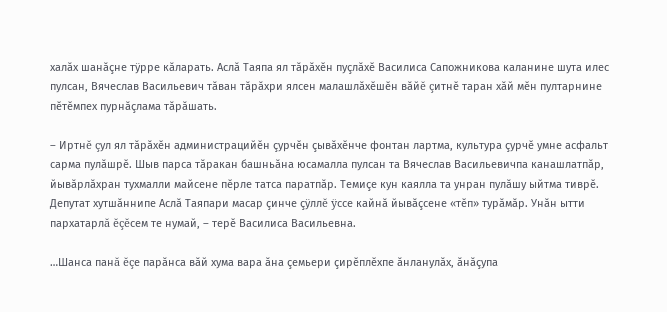халăх шанăçне тÿрре кăларать. Аслă Таяпа ял тăрăхĕн пуçлăхĕ Василиса Сапожникова каланине шута илес пулсан, Вячеслав Васильевич тăван тăрăхри ялсен малашлăхĕшĕн вăйĕ çитнĕ таран хăй мĕн пултарнине пĕтĕмпех пурнăçлама тăрăшать.

– Иртнĕ çул ял тăрăхĕн администрацийĕн çурчĕн çывăхĕнче фонтан лартма, культура çурчĕ умне асфальт сарма пулăшрĕ. Шыв парса тăракан башньăна юсамалла пулсан та Вячеслав Васильевичпа канашлатпăр, йывăрлăхран тухмалли майсене пĕрле татса паратпăр. Темиçе кун каялла та унран пулăшу ыйтма тиврĕ. Депутат хутшăннипе Аслă Таяпари масар çинче çÿллĕ ÿссе кайнă йывăçсене «тĕп» турăмăр. Унăн ытти пархатарлă ĕçĕсем те нумай, – терĕ Василиса Васильевна.

…Шанса панă ĕçе парăнса вăй хума вара ăна çемьери çирĕплĕхпе ăнланулăх, ăнăçупа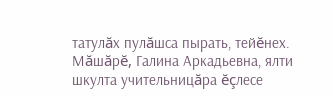татулăх пулăшса пырать, тейĕнех. Мăшăрĕ, Галина Аркадьевна, ялти шкулта учительницăра ĕçлесе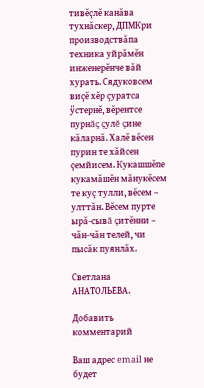тивĕçлĕ канăва тухнăскер, ДПМКри производствăпа техника уйрăмĕн инженерĕнче вăй хурать. Сядуковсем виçĕ хĕр çуратса ÿстернĕ, вĕрентсе пурнăç çулĕ çине кăларнă. Халĕ вĕсен пурин те хăйсен çемйисем. Кукашшĕпе кукамăшĕн мăнукĕсем те куç тулли, вĕсем – улттăн. Вĕсем пурте ырă-сывă çитĕнни – чăн-чăн телей, чи пысăк пуянлăх.

Светлана АНАТОЛЬЕВА.

Добавить комментарий

Ваш адрес email не будет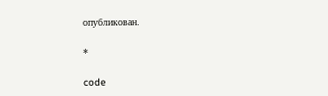опубликован.

*

code